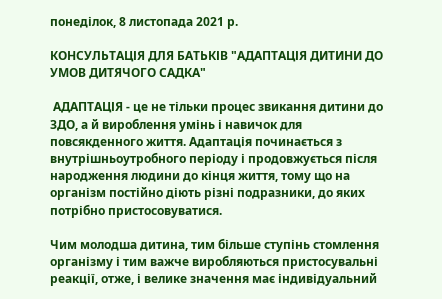понеділок, 8 листопада 2021 р.

КОНСУЛЬТАЦІЯ ДЛЯ БАТЬКІВ "АДАПТАЦІЯ ДИТИНИ ДО УМОВ ДИТЯЧОГО САДКА"

 АДАПТАЦІЯ - це не тільки процес звикання дитини до ЗДО, а й вироблення умінь і навичок для повсякденного життя. Адаптація починається з внутрішньоутробного періоду і продовжується після народження людини до кінця життя, тому що на організм постійно діють різні подразники, до яких потрібно пристосовуватися.

Чим молодша дитина, тим більше ступінь стомлення організму і тим важче виробляються пристосувальні реакції, отже, і велике значення має індивідуальний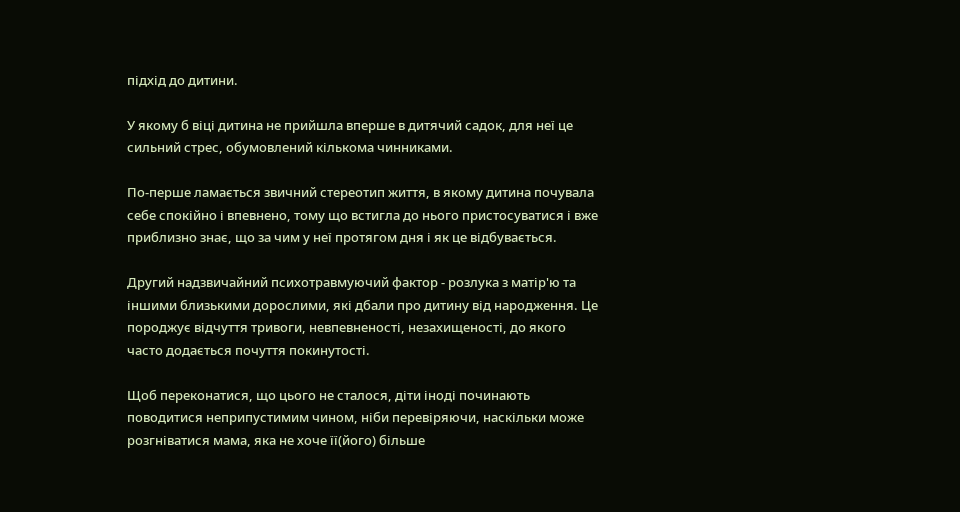підхід до дитини.

У якому б віці дитина не прийшла вперше в дитячий садок, для неї це сильний стрес, обумовлений кількома чинниками.

По-перше ламається звичний стереотип життя, в якому дитина почувала себе спокійно і впевнено, тому що встигла до нього пристосуватися і вже приблизно знає, що за чим у неї протягом дня і як це відбувається.

Другий надзвичайний психотравмуючий фактор - розлука з матір'ю та іншими близькими дорослими, які дбали про дитину від народження. Це породжує відчуття тривоги, невпевненості, незахищеності, до якого часто додається почуття покинутості.

Щоб переконатися, що цього не сталося, діти іноді починають поводитися неприпустимим чином, ніби перевіряючи, наскільки може розгніватися мама, яка не хоче її(його) більше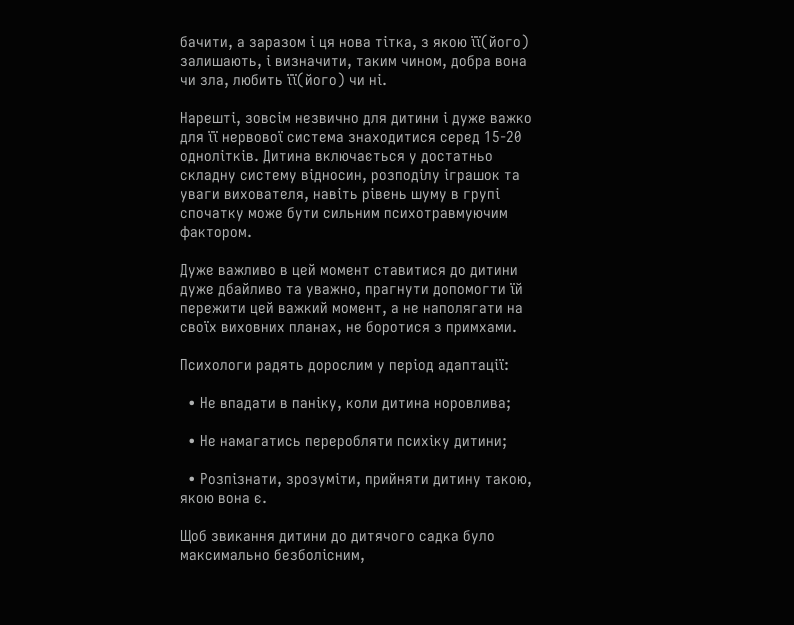бачити, а заразом і ця нова тітка, з якою її(його) залишають, і визначити, таким чином, добра вона чи зла, любить її(його) чи ні.

Нарешті, зовсім незвично для дитини і дуже важко для її нервової система знаходитися серед 15-20 однолітків. Дитина включається у достатньо складну систему відносин, розподілу іграшок та уваги вихователя, навіть рівень шуму в групі спочатку може бути сильним психотравмуючим фактором.

Дуже важливо в цей момент ставитися до дитини дуже дбайливо та уважно, прагнути допомогти їй пережити цей важкий момент, а не наполягати на своїх виховних планах, не боротися з примхами.

Психологи радять дорослим у період адаптації:

  • Не впадати в паніку, коли дитина норовлива;

  • Не намагатись переробляти психіку дитини;

  • Розпізнати, зрозуміти, прийняти дитину такою, якою вона є.

Щоб звикання дитини до дитячого садка було максимально безболісним,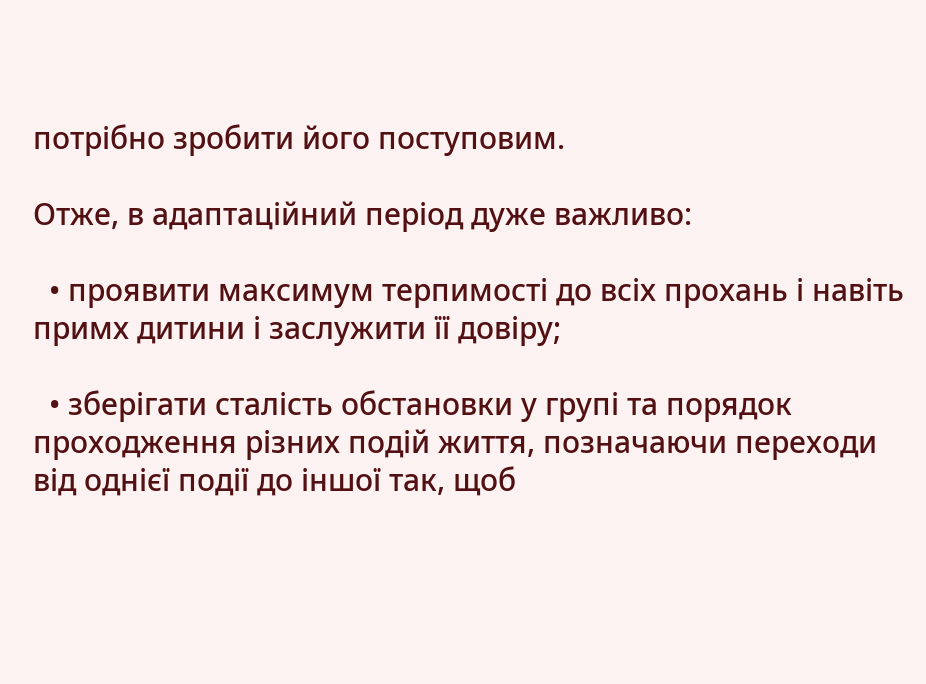потрібно зробити його поступовим.

Отже, в адаптаційний період дуже важливо:

  • проявити максимум терпимості до всіх прохань і навіть примх дитини і заслужити її довіру;

  • зберігати сталість обстановки у групі та порядок проходження різних подій життя, позначаючи переходи від однієї події до іншої так, щоб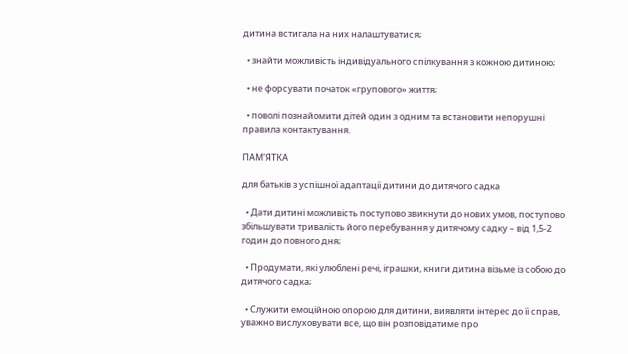дитина встигала на них налаштуватися;

  • знайти можливість індивідуального спілкування з кожною дитиною;

  • не форсувати початок «групового» життя;

  • поволі познайомити дітей один з одним та встановити непорушні правила контактування.

ПАМ'ЯТКА

для батьків з успішної адаптації дитини до дитячого садка

  • Дати дитині можливість поступово звикнути до нових умов, поступово збільшувати тривалість його перебування у дитячому садку – від 1,5-2 годин до повного дня;

  • Продумати, які улюблені речі, іграшки, книги дитина візьме із собою до дитячого садка;

  • Служити емоційною опорою для дитини, виявляти інтерес до її справ, уважно вислуховувати все, що він розповідатиме про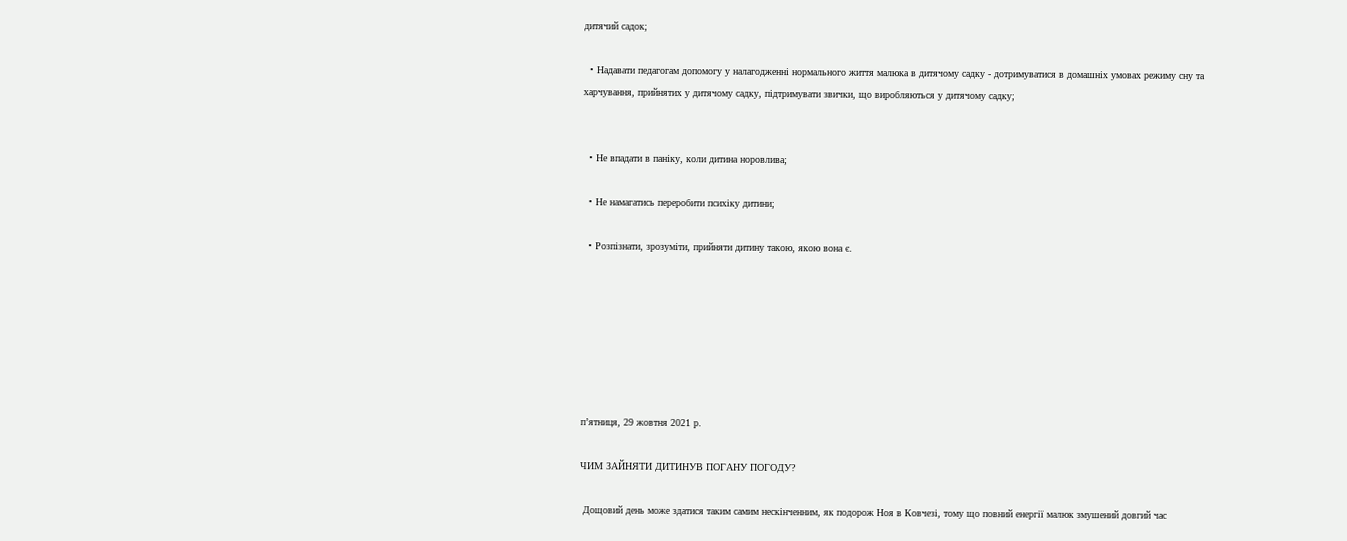дитячий садок;

  • Надавати педагогам допомогу у налагодженні нормального життя малюка в дитячому садку - дотримуватися в домашніх умовах режиму сну та харчування, прийнятих у дитячому садку, підтримувати звички, що виробляються у дитячому садку;


  • Не впадати в паніку, коли дитина норовлива;

  • Не намагатись переробити психіку дитини;

  • Розпізнати, зрозуміти, прийняти дитину такою, якою вона є.







пʼятниця, 29 жовтня 2021 р.

ЧИМ ЗАЙНЯТИ ДИТИНУВ ПОГАНУ ПОГОДУ?

 Дощовий день може здатися таким самим нескінченним, як подорож Ноя в Ковчезі, тому що повний енергії малюк змушений довгий час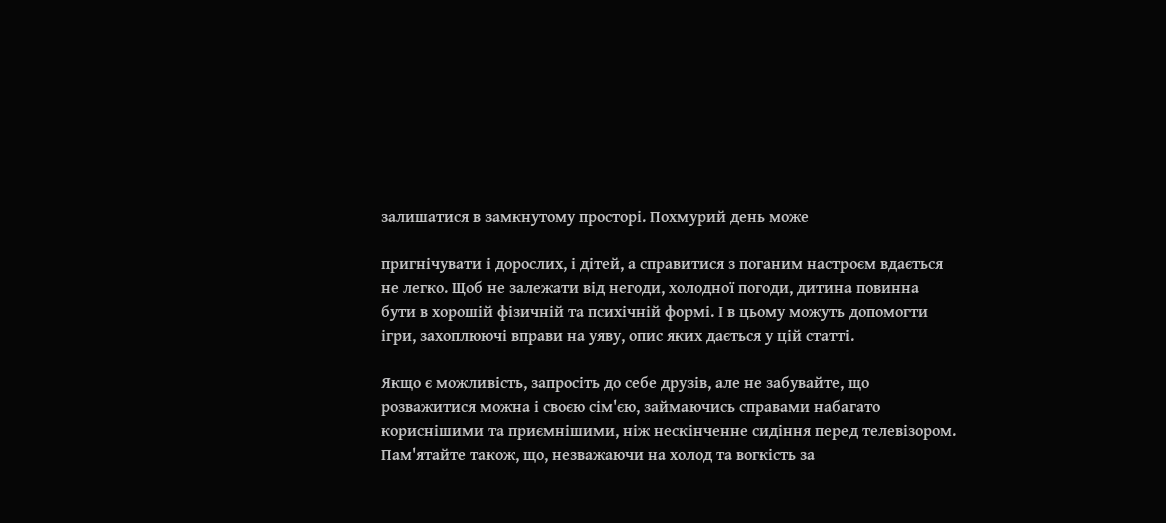залишатися в замкнутому просторі. Похмурий день може

пригнічувати і дорослих, і дітей, а справитися з поганим настроєм вдається не легко. Щоб не залежати від негоди, холодної погоди, дитина повинна бути в хорошій фізичній та психічній формі. І в цьому можуть допомогти ігри, захоплюючі вправи на уяву, опис яких дається у цій статті.

Якщо є можливість, запросіть до себе друзів, але не забувайте, що розважитися можна і своєю сім'єю, займаючись справами набагато кориснішими та приємнішими, ніж нескінченне сидіння перед телевізором. Пам'ятайте також, що, незважаючи на холод та вогкість за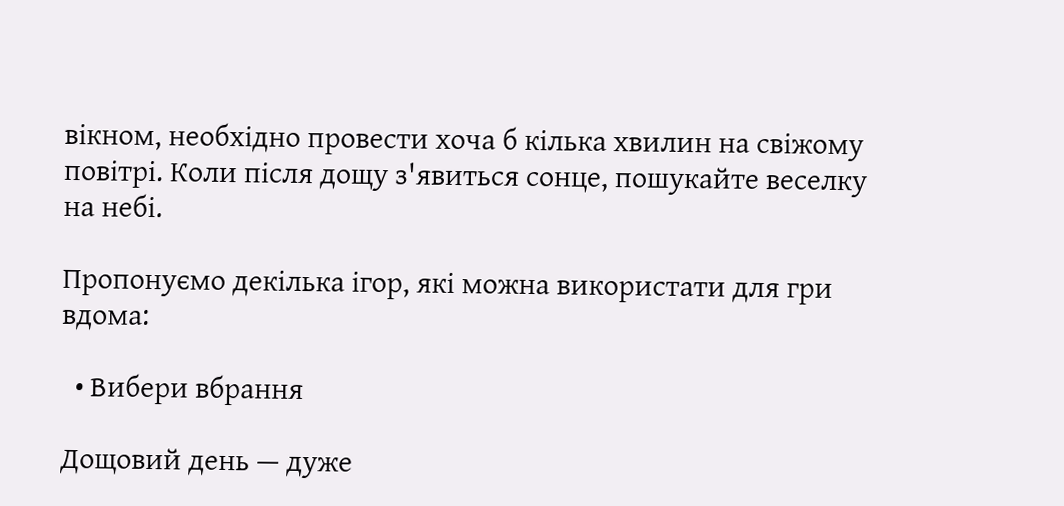вікном, необхідно провести хоча б кілька хвилин на свіжому повітрі. Коли після дощу з'явиться сонце, пошукайте веселку на небі.

Пропонуємо декілька ігор, які можна використати для гри вдома:

  • Вибери вбрання

Дощовий день — дуже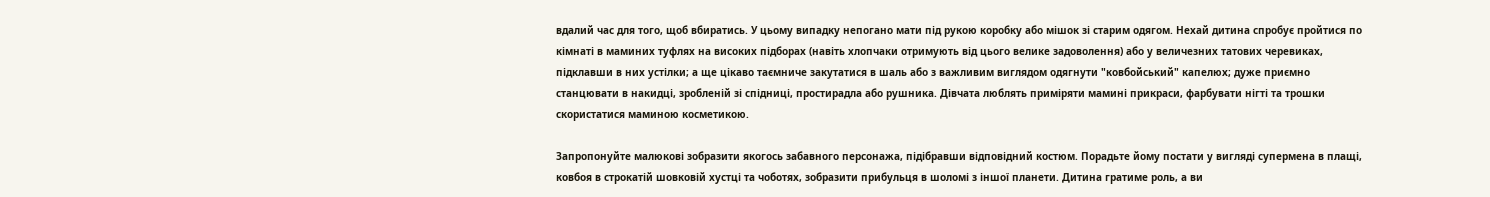вдалий час для того, щоб вбиратись. У цьому випадку непогано мати під рукою коробку або мішок зі старим одягом. Нехай дитина спробує пройтися по кімнаті в маминих туфлях на високих підборах (навіть хлопчаки отримують від цього велике задоволення) або у величезних татових черевиках, підклавши в них устілки; а ще цікаво таємниче закутатися в шаль або з важливим виглядом одягнути "ковбойський" капелюх; дуже приємно станцювати в накидці, зробленій зі спідниці, простирадла або рушника. Дівчата люблять приміряти мамині прикраси, фарбувати нігті та трошки скористатися маминою косметикою.

Запропонуйте малюкові зобразити якогось забавного персонажа, підібравши відповідний костюм. Порадьте йому постати у вигляді супермена в плащі, ковбоя в строкатій шовковій хустці та чоботях, зобразити прибульця в шоломі з іншої планети. Дитина гратиме роль, а ви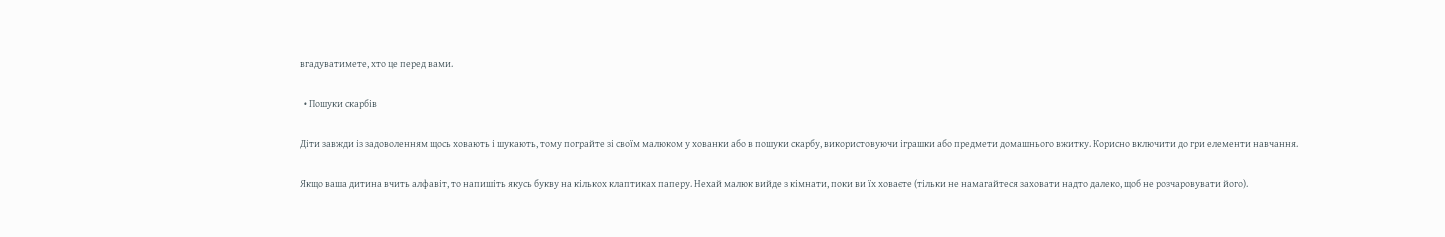вгадуватимете, хто це перед вами.

  • Пошуки скарбів

Діти завжди із задоволенням щось ховають і шукають, тому пограйте зі своїм малюком у хованки або в пошуки скарбу, використовуючи іграшки або предмети домашнього вжитку. Корисно включити до гри елементи навчання.

Якщо ваша дитина вчить алфавіт, то напишіть якусь букву на кількох клаптиках паперу. Нехай малюк вийде з кімнати, поки ви їх ховаєте (тільки не намагайтеся заховати надто далеко, щоб не розчаровувати його).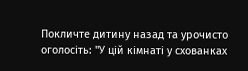Покличте дитину назад та урочисто оголосіть: "У цій кімнаті у схованках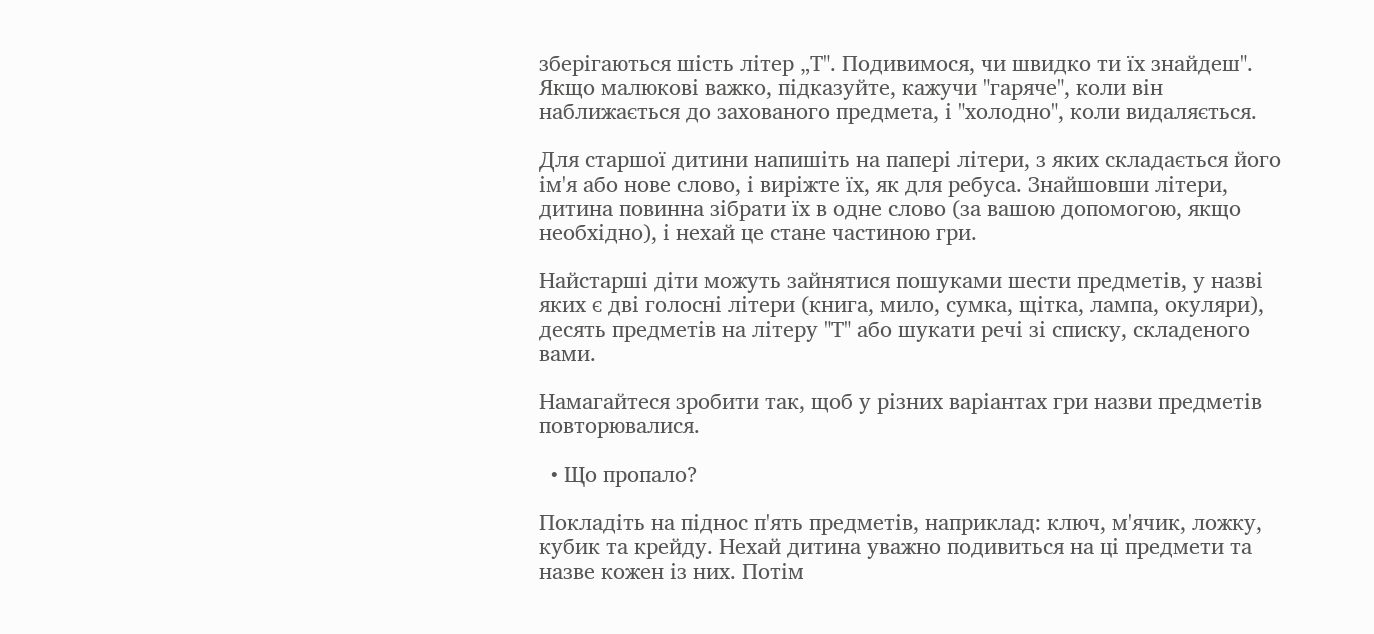зберігаються шість літер „Т". Подивимося, чи швидко ти їх знайдеш". Якщо малюкові важко, підказуйте, кажучи "гаряче", коли він наближається до захованого предмета, і "холодно", коли видаляється.

Для старшої дитини напишіть на папері літери, з яких складається його ім'я або нове слово, і виріжте їх, як для ребуса. Знайшовши літери, дитина повинна зібрати їх в одне слово (за вашою допомогою, якщо необхідно), і нехай це стане частиною гри.

Найстарші діти можуть зайнятися пошуками шести предметів, у назві яких є дві голосні літери (книга, мило, сумка, щітка, лампа, окуляри), десять предметів на літеру "Т" або шукати речі зі списку, складеного вами.

Намагайтеся зробити так, щоб у різних варіантах гри назви предметів повторювалися.

  • Що пропало?

Покладіть на піднос п'ять предметів, наприклад: ключ, м'ячик, ложку, кубик та крейду. Нехай дитина уважно подивиться на ці предмети та назве кожен із них. Потім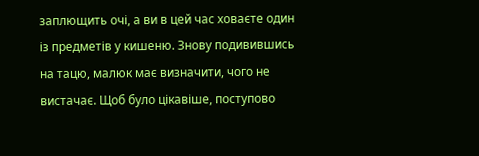заплющить очі, а ви в цей час ховаєте один із предметів у кишеню. Знову подивившись на тацю, малюк має визначити, чого не вистачає. Щоб було цікавіше, поступово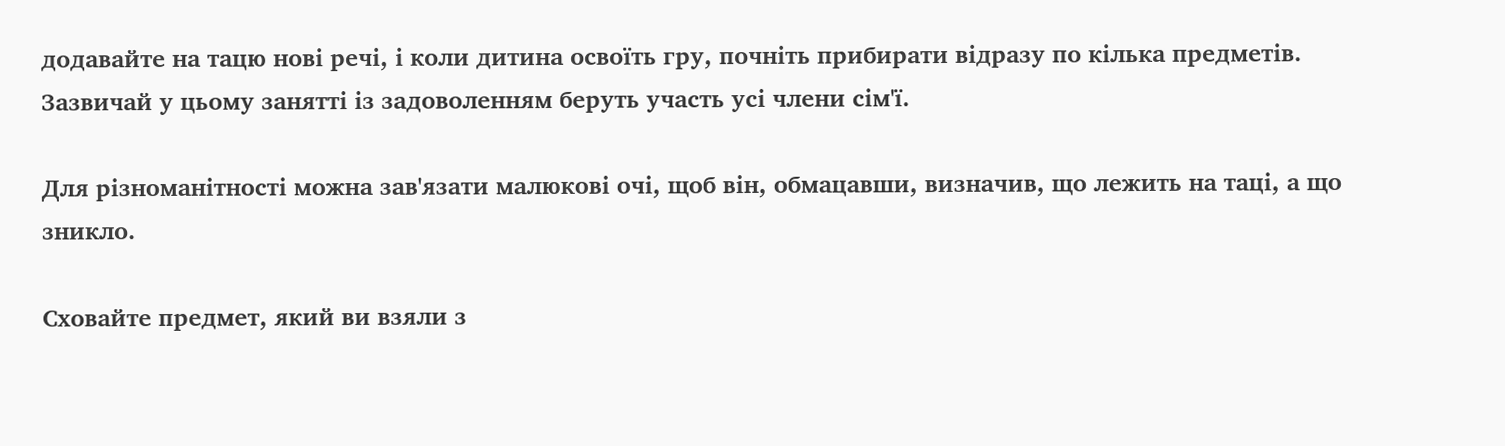додавайте на тацю нові речі, і коли дитина освоїть гру, почніть прибирати відразу по кілька предметів. Зазвичай у цьому занятті із задоволенням беруть участь усі члени сім'ї.

Для різноманітності можна зав'язати малюкові очі, щоб він, обмацавши, визначив, що лежить на таці, а що зникло.

Сховайте предмет, який ви взяли з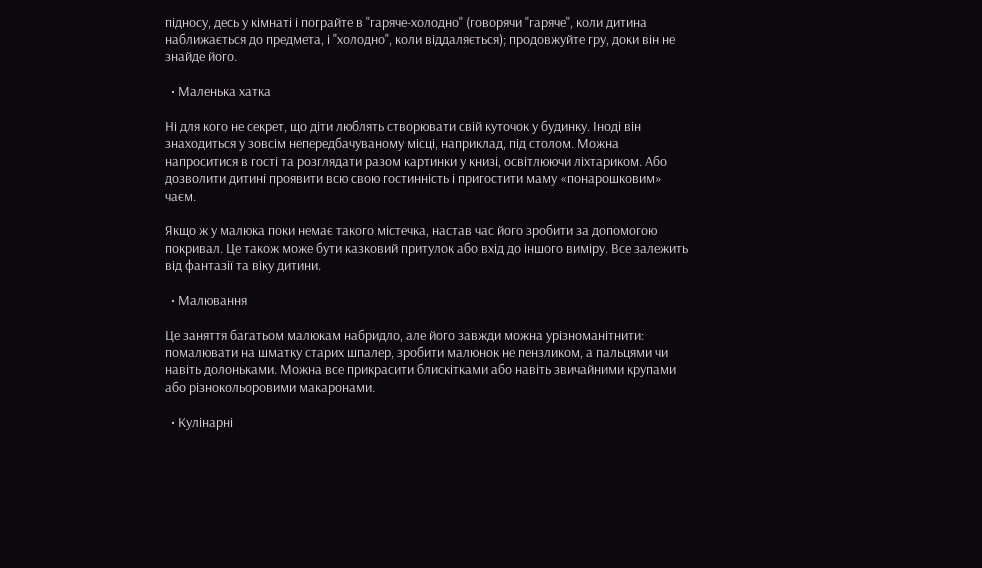підносу, десь у кімнаті і пограйте в "гаряче-холодно" (говорячи "гаряче", коли дитина наближається до предмета, і "холодно", коли віддаляється); продовжуйте гру, доки він не знайде його.

  • Маленька хатка

Ні для кого не секрет, що діти люблять створювати свій куточок у будинку. Іноді він знаходиться у зовсім непередбачуваному місці, наприклад, під столом. Можна напроситися в гості та розглядати разом картинки у книзі, освітлюючи ліхтариком. Або дозволити дитині проявити всю свою гостинність і пригостити маму «понарошковим» чаєм.

Якщо ж у малюка поки немає такого містечка, настав час його зробити за допомогою покривал. Це також може бути казковий притулок або вхід до іншого виміру. Все залежить від фантазії та віку дитини.

  • Малювання

Це заняття багатьом малюкам набридло, але його завжди можна урізноманітнити: помалювати на шматку старих шпалер, зробити малюнок не пензликом, а пальцями чи навіть долоньками. Можна все прикрасити блискітками або навіть звичайними крупами або різнокольоровими макаронами.

  • Кулінарні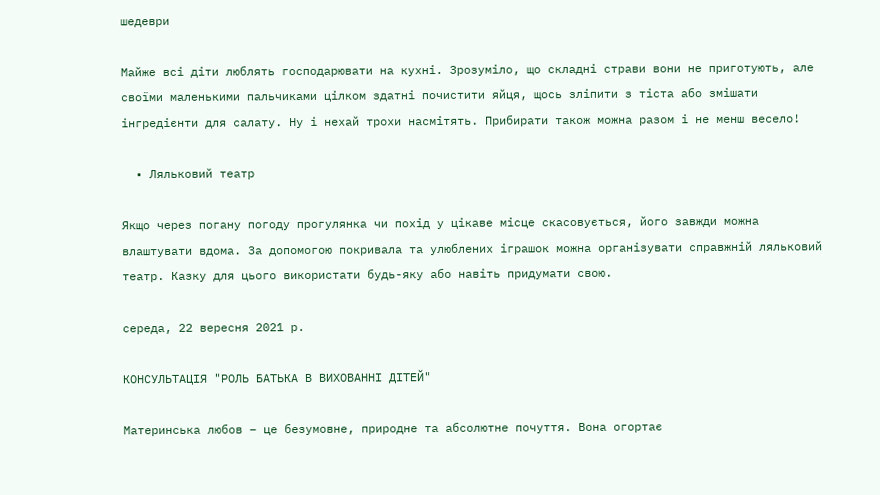шедеври

Майже всі діти люблять господарювати на кухні. Зрозуміло, що складні страви вони не приготують, але своїми маленькими пальчиками цілком здатні почистити яйця, щось зліпити з тіста або змішати інгредієнти для салату. Ну і нехай трохи насмітять. Прибирати також можна разом і не менш весело!

  • Ляльковий театр

Якщо через погану погоду прогулянка чи похід у цікаве місце скасовується, його завжди можна влаштувати вдома. За допомогою покривала та улюблених іграшок можна організувати справжній ляльковий театр. Казку для цього використати будь-яку або навіть придумати свою.

середа, 22 вересня 2021 р.

КОНСУЛЬТАЦІЯ "РОЛЬ БАТЬКА В ВИХОВАННІ ДІТЕЙ"

Материнська любов – це безумовне, природне та абсолютне почуття. Вона огортає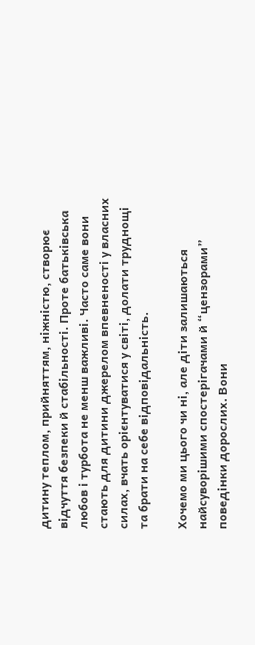дитину теплом, прийняттям, ніжністю, створює відчуття безпеки й стабільності. Проте батьківська любов і турбота не менш важливі. Часто саме вони стають для дитини джерелом впевненості у власних силах, вчать орієнтуватися у світі, долати труднощі та брати на себе відповідальність.

Хочемо ми цього чи ні, але діти залишаються найсуворішими спостерігачами й “цензорами” поведінки дорослих. Вони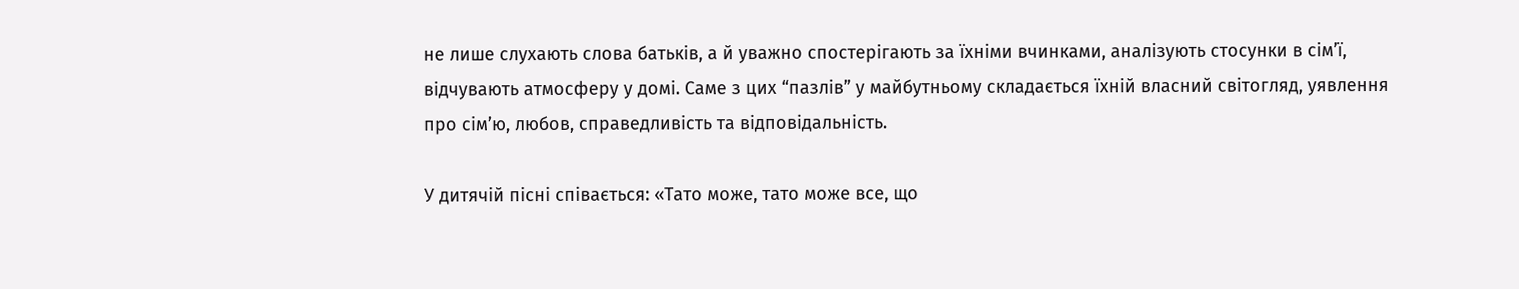не лише слухають слова батьків, а й уважно спостерігають за їхніми вчинками, аналізують стосунки в сім’ї, відчувають атмосферу у домі. Саме з цих “пазлів” у майбутньому складається їхній власний світогляд, уявлення про сім’ю, любов, справедливість та відповідальність.

У дитячій пісні співається: «Тато може, тато може все, що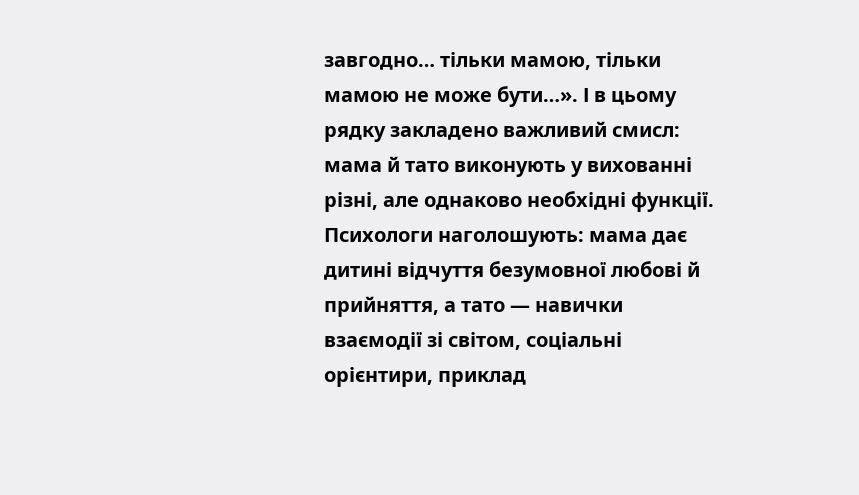завгодно… тільки мамою, тільки мамою не може бути…». І в цьому рядку закладено важливий смисл: мама й тато виконують у вихованні різні, але однаково необхідні функції. Психологи наголошують: мама дає дитині відчуття безумовної любові й прийняття, а тато — навички взаємодії зі світом, соціальні орієнтири, приклад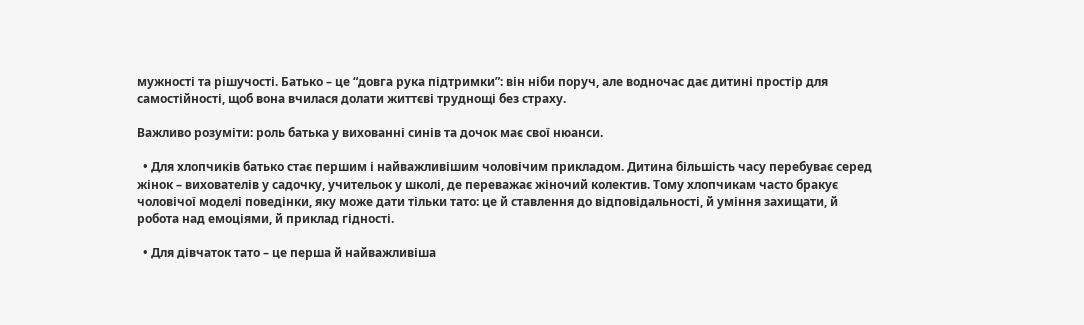мужності та рішучості. Батько – це “довга рука підтримки”: він ніби поруч, але водночас дає дитині простір для самостійності, щоб вона вчилася долати життєві труднощі без страху.

Важливо розуміти: роль батька у вихованні синів та дочок має свої нюанси.

  • Для хлопчиків батько стає першим і найважливішим чоловічим прикладом. Дитина більшість часу перебуває серед жінок – вихователів у садочку, учительок у школі, де переважає жіночий колектив. Тому хлопчикам часто бракує чоловічої моделі поведінки, яку може дати тільки тато: це й ставлення до відповідальності, й уміння захищати, й робота над емоціями, й приклад гідності.

  • Для дівчаток тато – це перша й найважливіша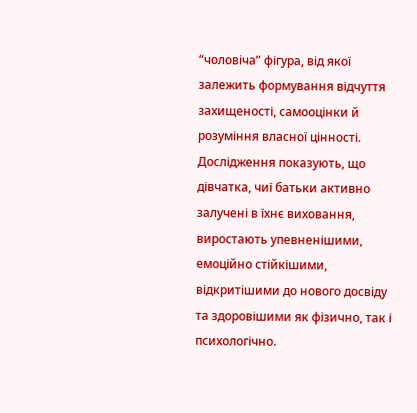“чоловіча” фігура, від якої залежить формування відчуття захищеності, самооцінки й розуміння власної цінності. Дослідження показують, що дівчатка, чиї батьки активно залучені в їхнє виховання, виростають упевненішими, емоційно стійкішими, відкритішими до нового досвіду та здоровішими як фізично, так і психологічно.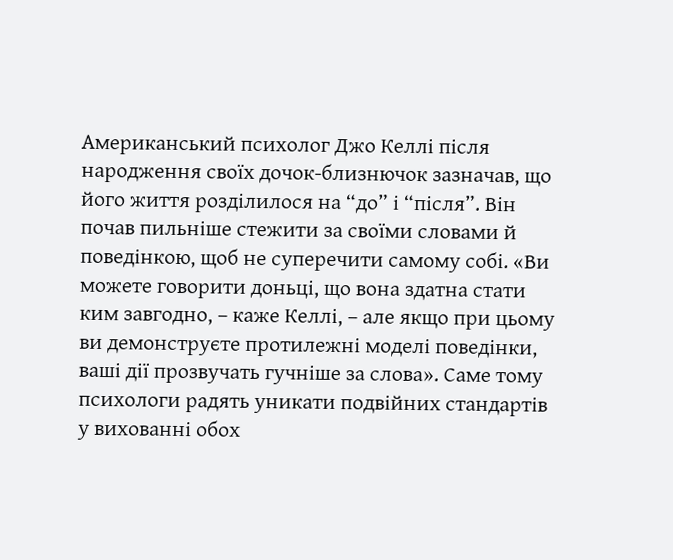Американський психолог Джо Келлі після народження своїх дочок-близнючок зазначав, що його життя розділилося на “до” і “після”. Він почав пильніше стежити за своїми словами й поведінкою, щоб не суперечити самому собі. «Ви можете говорити доньці, що вона здатна стати ким завгодно, – каже Келлі, – але якщо при цьому ви демонструєте протилежні моделі поведінки, ваші дії прозвучать гучніше за слова». Саме тому психологи радять уникати подвійних стандартів у вихованні обох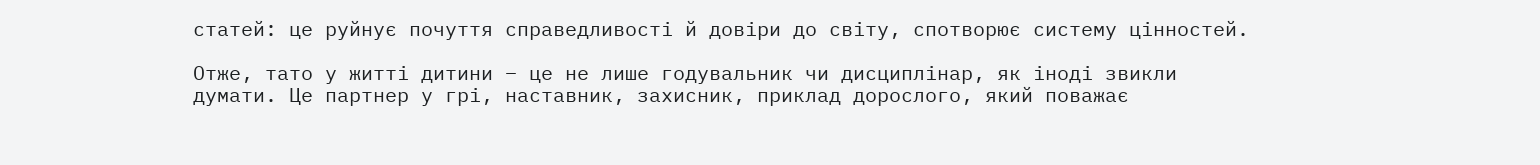статей: це руйнує почуття справедливості й довіри до світу, спотворює систему цінностей.

Отже, тато у житті дитини – це не лише годувальник чи дисциплінар, як іноді звикли думати. Це партнер у грі, наставник, захисник, приклад дорослого, який поважає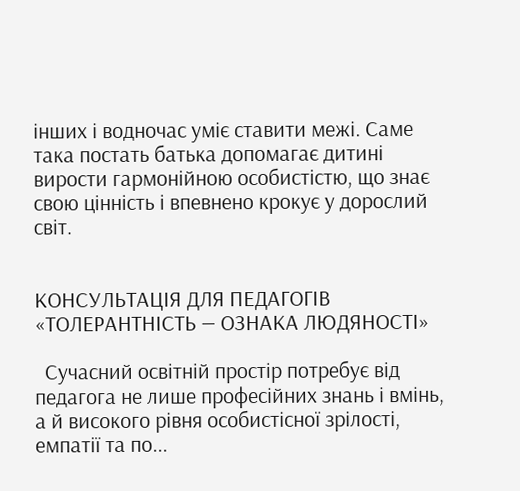інших і водночас уміє ставити межі. Саме така постать батька допомагає дитині вирости гармонійною особистістю, що знає свою цінність і впевнено крокує у дорослий світ.


КОНСУЛЬТАЦІЯ ДЛЯ ПЕДАГОГІВ «ТОЛЕРАНТНІСТЬ — ОЗНАКА ЛЮДЯНОСТІ»

  Сучасний освітній простір потребує від педагога не лише професійних знань і вмінь, а й високого рівня особистісної зрілості, емпатії та по...